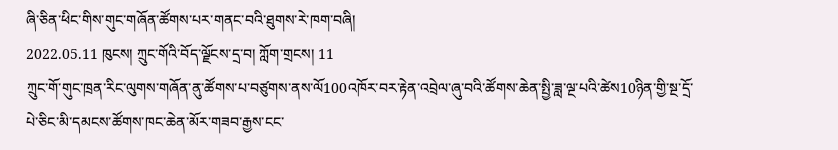ཞི་ཅིན་ཕིང་གིས་གུང་གཞོན་ཚོགས་པར་གནང་བའི་ཐུགས་རེ་ཁག་བཞི།
2022.05.11 ཁུངས། ཀྲུང་གོའི་བོད་ལྗོངས་དྲ་བ། ཀློག་གྲངས། 11
ཀྲུང་གོ་གུང་ཁྲན་རིང་ལུགས་གཞོན་ནུ་ཚོགས་པ་བཙུགས་ནས་ལོ100འཁོར་བར་རྟེན་འབྲེལ་ཞུ་བའི་ཚོགས་ཆེན་སྤྱི་ཟླ་ལྔ་པའི་ཚེས10ཉིན་གྱི་སྔ་དྲོ་པེ་ཅིང་མི་དམངས་ཚོགས་ཁང་ཆེན་མོར་གཟབ་རྒྱས་ངང་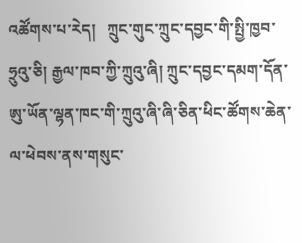འཚོགས་པ་རེད།   ཀྲུང་གུང་ཀྲུང་དབྱང་གི་སྤྱི་ཁྱབ་ཧྲུའུ་ཅི། རྒྱལ་ཁབ་ཀྱི་ཀྲུའུ་ཞི། ཀྲུང་དབྱང་དམག་དོན་ཨུ་ཡོན་ལྷན་ཁང་གི་ཀྲུའུ་ཞི་ཞི་ཅིན་ཕིང་ཚོགས་ཆེན་ལ་ཕེབས་ནས་གསུང་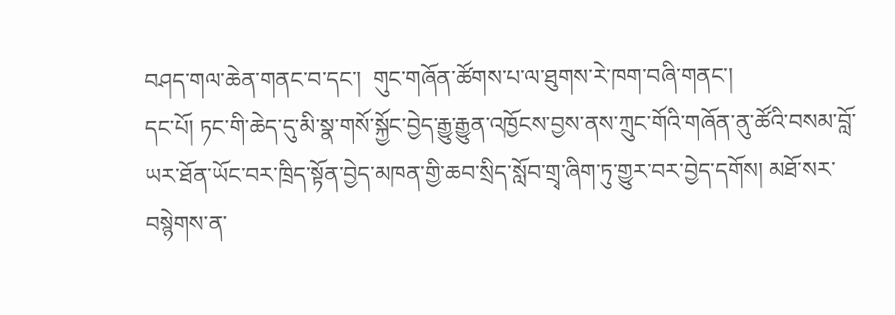བཤད་གལ་ཆེན་གནང་བ་དང་།  གུང་གཞོན་ཚོགས་པ་ལ་ཐུགས་རེ་ཁག་བཞི་གནང་།
དང་པོ། ཏང་གི་ཆེད་དུ་མི་སྣ་གསོ་སྐྱོང་བྱེད་རྒྱུ་རྒྱུན་འཁྱོངས་བྱས་ནས་ཀྲུང་གོའི་གཞོན་ནུ་ཚོའི་བསམ་བློ་ཡར་ཐོན་ཡོང་བར་ཁྲིད་སྟོན་བྱེད་མཁན་གྱི་ཆབ་སྲིད་སློབ་གྲྭ་ཞིག་ཏུ་གྱུར་བར་བྱེད་དགོས། མཐོ་སར་བསྙེགས་ན་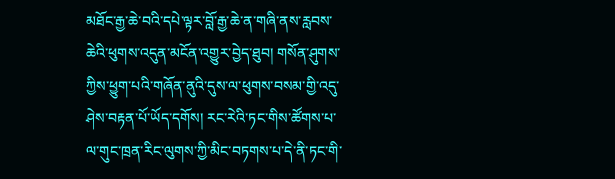མཐོང་རྒྱ་ཆེ་བའི་དཔེ་ལྟར་བློ་རྒྱ་ཆེ་ན་གཞི་ནས་རླབས་ཆེའི་ཕུགས་འདུན་མངོན་འགྱུར་བྱེད་ཐུབ། གསོན་ཤུགས་ཀྱིས་ཕྱུག་པའི་གཞོན་ནུའི་དུས་ལ་ཕུགས་བསམ་གྱི་འདུ་ཤེས་བརྟན་པོ་ཡོད་དགོས། རང་རེའི་ཏང་གིས་ཚོགས་པ་ལ་གུང་ཁྲན་རིང་ལུགས་ཀྱི་མིང་བཏགས་པ་དེ་ནི་ཏང་གི་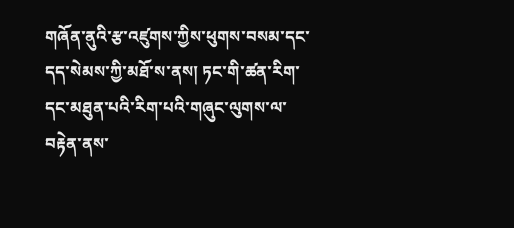གཞོན་ནུའི་རྩ་འཛུགས་ཀྱིས་ཕུགས་བསམ་དང་དད་སེམས་ཀྱི་མཐོ་ས་ནས། ཏང་གི་ཚན་རིག་དང་མཐུན་པའི་རིག་པའི་གཞུང་ལུགས་ལ་བརྟེན་ནས་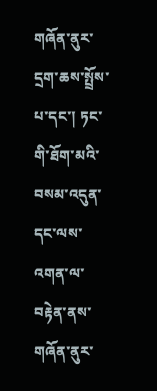གཞོན་ནུར་དྲག་ཆས་སྤྲོས་པ་དང་། ཏང་གི་ཐོག་མའི་བསམ་འདུན་དང་ལས་འགན་ལ་བརྟེན་ནས་གཞོན་ནུར་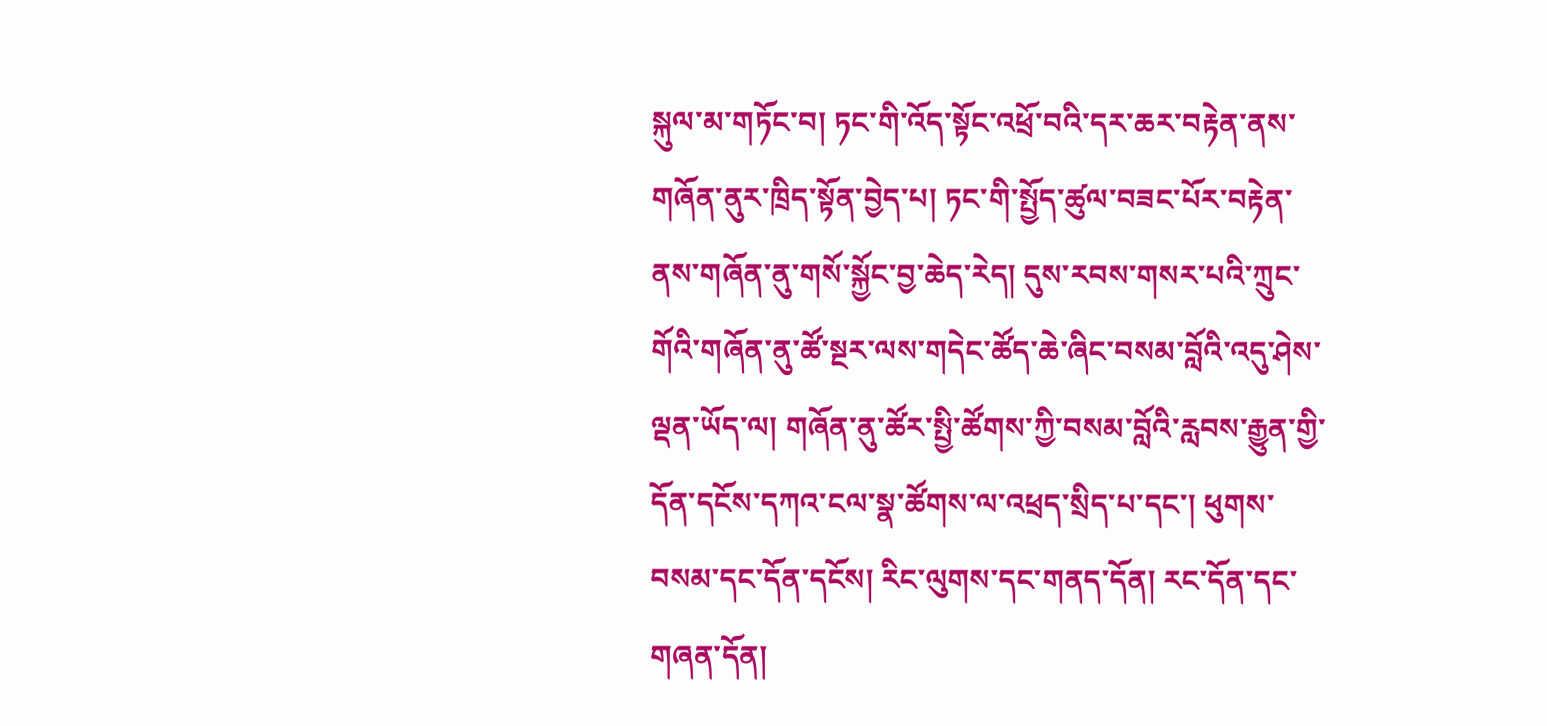སྐུལ་མ་གཏོང་བ། ཏང་གི་འོད་སྟོང་འཕྲོ་བའི་དར་ཆར་བརྟེན་ནས་གཞོན་ནུར་ཁྲིད་སྟོན་བྱེད་པ། ཏང་གི་སྤྱོད་ཚུལ་བཟང་པོར་བརྟེན་ནས་གཞོན་ནུ་གསོ་སྐྱོང་བྱ་ཆེད་རེད། དུས་རབས་གསར་པའི་ཀྲུང་གོའི་གཞོན་ནུ་ཚོ་སྔར་ལས་གདེང་ཚོད་ཆེ་ཞིང་བསམ་བློའི་འདུ་ཤེས་ལྡན་ཡོད་ལ། གཞོན་ནུ་ཚོར་སྤྱི་ཚོགས་ཀྱི་བསམ་བློའི་རླབས་རྒྱུན་གྱི་དོན་དངོས་དཀའ་ངལ་སྣ་ཚོགས་ལ་འཕྲད་སྲིད་པ་དང་། ཕུགས་བསམ་དང་དོན་དངོས། རིང་ལུགས་དང་གནད་དོན། རང་དོན་དང་གཞན་དོན།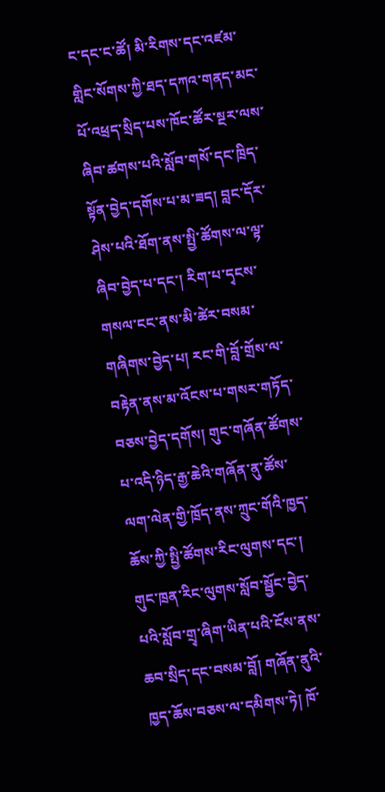ང་དང་ང་ཚོ། མི་རིགས་དང་འཛམ་གླིང་སོགས་ཀྱི་ཐད་དཀའ་གནད་མང་པོ་འཕྲད་སྲིད་པས་ཁོང་ཚོར་སྔར་ལས་ཞིབ་ཚགས་པའི་སློབ་གསོ་དང་ཁྲིད་སྟོན་བྱེད་དགོས་པ་མ་ཟད། བླང་དོར་ཤེས་པའི་ཐོག་ནས་སྤྱི་ཚོགས་ལ་ལྟ་ཞིབ་བྱེད་པ་དང་། རིག་པ་དྭངས་གསལ་ངང་ནས་མི་ཚེར་བསམ་གཞིགས་བྱེད་པ། རང་གི་བློ་གྲོས་ལ་བརྟེན་ནས་མ་འོངས་པ་གསར་གཏོད་བཅས་བྱེད་དགོས། གུང་གཞོན་ཚོགས་པ་འདི་ཉིད་རྒྱ་ཆེའི་གཞོན་ནུ་ཚོས་ལག་ལེན་གྱི་ཁྲོད་ནས་ཀྲུང་གོའི་ཁྱད་ཆོས་ཀྱི་སྤྱི་ཚོགས་རིང་ལུགས་དང་། གུང་ཁྲན་རིང་ལུགས་སློབ་སྦྱོང་བྱེད་པའི་སློབ་གྲྭ་ཞིག་ཡིན་པའི་ངོས་ནས་ཆབ་སྲིད་དང་བསམ་བློ། གཞོན་ནུའི་ཁྱད་ཆོས་བཅས་ལ་དམིགས་ཏེ། ཁོ་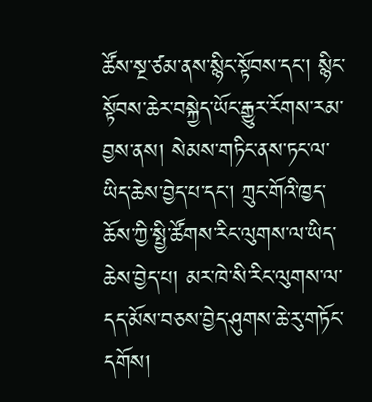ཚོས་སྔ་ཙམ་ནས་སྙིང་སྟོབས་དང་། སྙིང་སྟོབས་ཆེར་བསྐྱེད་ཡོང་རྒྱུར་རོགས་རམ་བྱས་ནས། སེམས་གཏིང་ནས་ཏང་ལ་ཡིད་ཆེས་བྱེད་པ་དང་། ཀྲུང་གོའི་ཁྱད་ཆོས་ཀྱི་སྤྱི་ཚོགས་རིང་ལུགས་ལ་ཡིད་ཆེས་བྱེད་པ། མར་ཁེ་སི་རིང་ལུགས་ལ་དད་མོས་བཅས་བྱེད་ཤུགས་ཆེ་རུ་གཏོང་དགོས།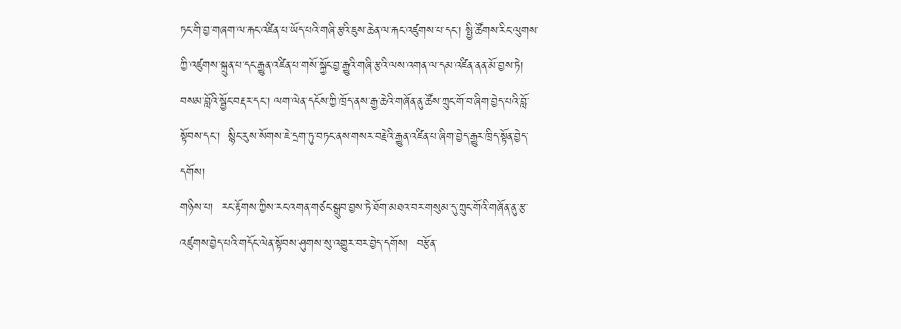ཏང་གི་བྱ་གཞག་ལ་རྐང་འཛིན་པ་ཡོད་པའི་གཞི་རྩའི་ཇུས་ཆེན་ལ་རྐང་འཛུགས་པ་དང་། སྤྱི་ཚོགས་རིང་ལུགས་ཀྱི་འཛུགས་སྐྲུན་པ་དང་རྒྱུན་འཛིན་པ་གསོ་སྐྱོང་བྱ་རྒྱུའི་གཞི་རྩའི་ལས་འགན་ལ་དམ་འཛིན་ནན་མོ་བྱས་ཏེ། བསམ་བློའི་སྦྱོང་བརྡར་དང་། ལག་ལེན་དངོས་ཀྱི་ཁྲོད་ནས་རྒྱ་ཆེའི་གཞོན་ནུ་ཚོས་ཀྲུང་གོ་བ་ཞིག་བྱེད་པའི་བློ་སྟོབས་དང་།  སྙིང་རུས་སོགས་ཇེ་དྲག་ཏུ་བཏང་ནས་གསར་བརྗེའི་རྒྱུན་འཛིན་པ་ཞིག་བྱེད་རྒྱུར་ཁྲིད་སྟོན་བྱེད་དགོས།
གཉིས་པ།  རང་རྟོགས་ཀྱིས་རང་འགན་གཙང་སྒྲུབ་བྱས་ཏེ་ཐོག་མཐའ་བར་གསུམ་དུ་ཀྲུང་གོའི་གཞོན་ནུ་རྩ་འཛུགས་བྱེད་པའི་གདོང་ལེན་སྟོབས་ཤུགས་སུ་འགྱུར་བར་བྱེད་དགོས།  བརྩོན་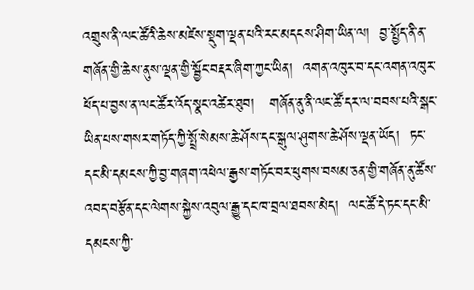འགྲུས་ནི་ལང་ཚོའི་ཆེས་མཛེས་སྡུག་ལྡན་པའི་རང་མདངས་ཤིག་ཡིན་ལ།  བྱ་སྤྱོད་ནི་ན་གཞོན་གྱི་ཆེས་ནུས་ལྡན་གྱི་སྦྱོང་བརྡར་ཞིག་ཀྱང་ཡིན།  འགན་འཁུར་བ་དང་འགན་འཁུར་ཕོད་པ་བྱས་ན་ལང་ཚོར་འོད་སྣང་འཚེར་ཐུབ།   གཞོན་ནུ་ནི་ལང་ཚོ་དར་ལ་བབས་པའི་སྒང་ཡིན་པས་གསར་གཏོད་ཀྱི་སྤྲོ་སེམས་ཆེ་ཤོས་དང་སྒུལ་ཤུགས་ཆེ་ཤོས་ལྡན་ཡོད།  ཏང་དང་མི་དམངས་ཀྱི་བྱ་གཞག་འཕེལ་རྒྱས་གཏོང་བར་ཕུགས་བསམ་ཅན་གྱི་གཞོན་ནུ་ཚོས་འབད་བརྩོན་དང་ལེགས་སྐྱེས་འབུལ་རྒྱུ་དང་ཁ་བྲལ་ཐབས་མེད།  ལང་ཚོ་དེ་ཏང་དང་མི་དམངས་ཀྱི་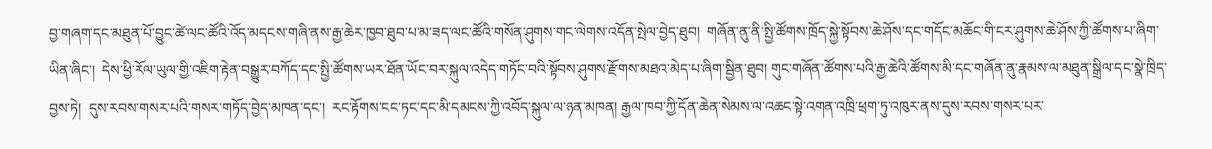བྱ་གཞག་དང་མཐུན་པོ་བྱུང་ཚེ་ལང་ཚོའི་འོད་མདངས་གཞི་ནས་རྒྱ་ཆེར་ཁྱབ་ཐུབ་པ་མ་ཟད་ལང་ཚོའི་གསོན་ཤུགས་གང་ལེགས་འདོན་སྤེལ་བྱེད་ཐུབ།  གཞོན་ནུ་ནི་སྤྱི་ཚོགས་ཁྲོད་སྐྱེ་སྟོབས་ཆེ་ཤོས་དང་གདོང་མཆོང་གི་ངར་ཤུགས་ཆེ་ཤོས་ཀྱི་ཚོགས་པ་ཞིག་ཡིན་ཞིང་།  དེས་ཕྱི་རོལ་ཡུལ་གྱི་འཇིག་རྟེན་བསྒྱུར་བཀོད་དང་སྤྱི་ཚོགས་ཡར་ཐོན་ཡོང་བར་སྐུལ་འདེད་གཏོང་བའི་སྟོབས་ཤུགས་རྫོགས་མཐའ་མེད་པ་ཞིག་སྦྱིན་ཐུབ། གུང་གཞོན་ཚོགས་པའི་རྒྱ་ཆེའི་ཚོགས་མི་དང་གཞོན་ནུ་རྣམས་ལ་མཐུན་སྒྲིལ་དང་སྣེ་ཁྲིད་བྱས་ཏེ།  དུས་རབས་གསར་པའི་གསར་གཏོད་བྱེད་མཁན་དང་།  རང་རྟོགས་ངང་ཏང་དང་མི་དམངས་ཀྱི་འབོད་སྐུལ་ལ་ཉན་མཁན། རྒྱལ་ཁབ་ཀྱི་དོན་ཆེན་སེམས་ལ་འཆང་སྟེ་འགན་འཁྲི་ཕྲག་ཏུ་འཁུར་ནས་དུས་རབས་གསར་པར་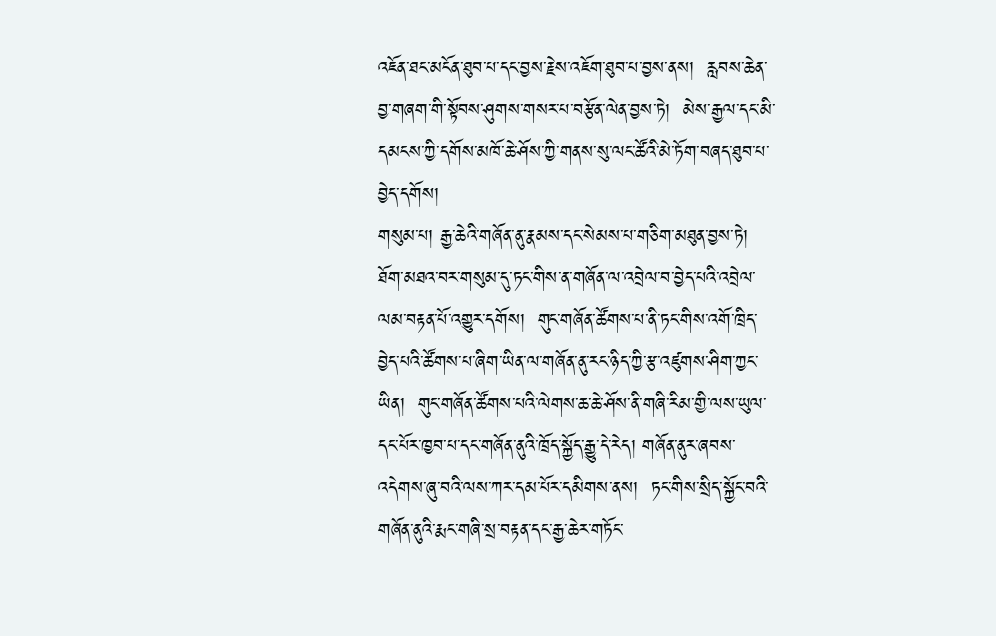འཇོན་ཐང་མངོན་ཐུབ་པ་དང་བྱས་རྗེས་འཇོག་ཐུབ་པ་བྱས་ནས།  རླབས་ཆེན་བྱ་གཞག་གི་སྟོབས་ཤུགས་གསར་པ་བརྩོན་ལེན་བྱས་ཏེ།  མེས་རྒྱལ་དང་མི་དམངས་ཀྱི་དགོས་མཁོ་ཆེ་ཤོས་ཀྱི་གནས་སུ་ལང་ཚོའི་མེ་ཏོག་བཞད་ཐུབ་པ་བྱེད་དགོས།
གསུམ་པ། རྒྱ་ཆེའི་གཞོན་ནུ་རྣམས་དང་སེམས་པ་གཅིག་མཐུན་བྱས་ཏེ།  ཐོག་མཐའ་བར་གསུམ་དུ་ཏང་གིས་ན་གཞོན་ལ་འབྲེལ་བ་བྱེད་པའི་འབྲེལ་ལམ་བརྟན་པོ་འགྱུར་དགོས།  གུང་གཞོན་ཚོགས་པ་ནི་ཏང་གིས་འགོ་ཁྲིད་བྱེད་པའི་ཚོགས་པ་ཞིག་ཡིན་ལ་གཞོན་ནུ་རང་ཉིད་ཀྱི་རྩ་འཛུགས་ཤིག་ཀྱང་ཡིན།  གུང་གཞོན་ཚོགས་པའི་ལེགས་ཆ་ཆེ་ཤོས་ནི་གཞི་རིམ་གྱི་ལས་ཡུལ་དང་པོར་ཁྱབ་པ་དང་གཞོན་ནུའི་ཁྲོད་སྐྱོད་རྒྱུ་དེ་རེད། གཞོན་ནུར་ཞབས་འདེགས་ཞུ་བའི་ལས་ཀར་དམ་པོར་དམིགས་ནས།  ཏང་གིས་སྲིད་སྐྱོང་བའི་གཞོན་ནུའི་རྨང་གཞི་སྲ་བརྟན་དང་རྒྱ་ཆེར་གཏོང་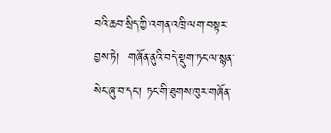བའི་ཆབ་སྲིད་ཀྱི་འགན་འཁྲི་ལག་བསྟར་བྱས་ཏེ།  གཞོན་ནུའི་བདེ་སྡུག་ཏང་ལ་སྙན་སེང་ཞུ་བ་དང་། ཏང་གི་ཐུགས་ཁུར་གཞོན་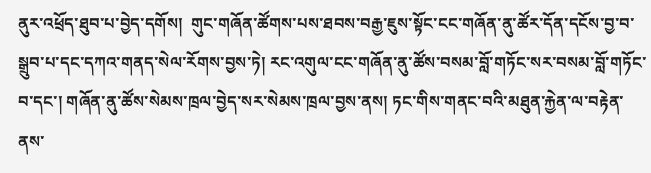ནུར་འཕྲོད་ཐུབ་པ་བྱེད་དགོས།  གུང་གཞོན་ཚོགས་པས་ཐབས་བརྒྱ་ཇུས་སྟོང་ངང་གཞོན་ནུ་ཚོར་དོན་དངོས་བྱ་བ་སྒྲུབ་པ་དང་དཀའ་གནད་སེལ་རོགས་བྱས་ཏེ། རང་འགུལ་ངང་གཞོན་ནུ་ཚོས་བསམ་བློ་གཏོང་སར་བསམ་བློ་གཏོང་བ་དང་། གཞོན་ནུ་ཚོས་སེམས་ཁྲལ་བྱེད་སར་སེམས་ཁྲལ་བྱས་ནས། ཏང་གིས་གནང་བའི་མཐུན་རྐྱེན་ལ་བརྟེན་ནས་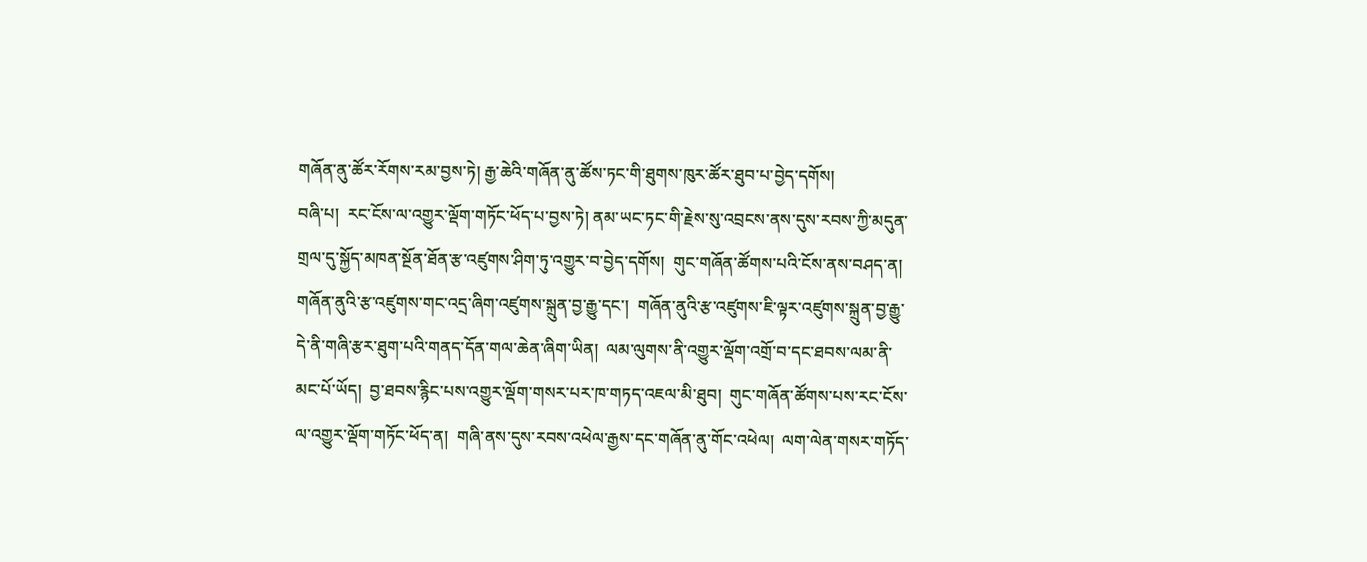གཞོན་ནུ་ཚོར་རོགས་རམ་བྱས་ཏེ། རྒྱ་ཆེའི་གཞོན་ནུ་ཚོས་ཏང་གི་ཐུགས་ཁུར་ཚོར་ཐུབ་པ་བྱེད་དགོས།
བཞི་པ།  རང་ངོས་ལ་འགྱུར་ལྡོག་གཏོང་ཕོད་པ་བྱས་ཏེ། ནམ་ཡང་ཏང་གི་རྗེས་སུ་འབྲངས་ནས་དུས་རབས་ཀྱི་མདུན་གྲལ་དུ་སྐྱོད་མཁན་སྔོན་ཐོན་རྩ་འཛུགས་ཤིག་ཏུ་འགྱུར་བ་བྱེད་དགོས།  གུང་གཞོན་ཚོགས་པའི་ངོས་ནས་བཤད་ན།  གཞོན་ནུའི་རྩ་འཛུགས་གང་འདྲ་ཞིག་འཛུགས་སྐྲུན་བྱ་རྒྱུ་དང་།  གཞོན་ནུའི་རྩ་འཛུགས་ཇི་ལྟར་འཛུགས་སྐྲུན་བྱ་རྒྱུ་དེ་ནི་གཞི་རྩར་ཐུག་པའི་གནད་དོན་གལ་ཆེན་ཞིག་ཡིན།  ལམ་ལུགས་ནི་འགྱུར་ལྡོག་འགྲོ་བ་དང་ཐབས་ལམ་ནི་མང་པོ་ཡོད།  བྱ་ཐབས་རྙིང་པས་འགྱུར་ལྡོག་གསར་པར་ཁ་གཏད་འཇལ་མི་ཐུབ།  གུང་གཞོན་ཚོགས་པས་རང་ངོས་ལ་འགྱུར་ལྡོག་གཏོང་ཕོད་ན།  གཞི་ནས་དུས་རབས་འཕེལ་རྒྱས་དང་གཞོན་ནུ་གོང་འཕེལ།  ལག་ལེན་གསར་གཏོད་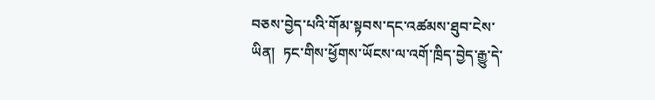བཅས་བྱེད་པའི་གོམ་སྟབས་དང་འཚམས་ཐུབ་ངེས་ཡིན།  ཏང་གིས་ཕྱོགས་ཡོངས་ལ་འགོ་ཁྲིད་བྱེད་རྒྱུ་དེ་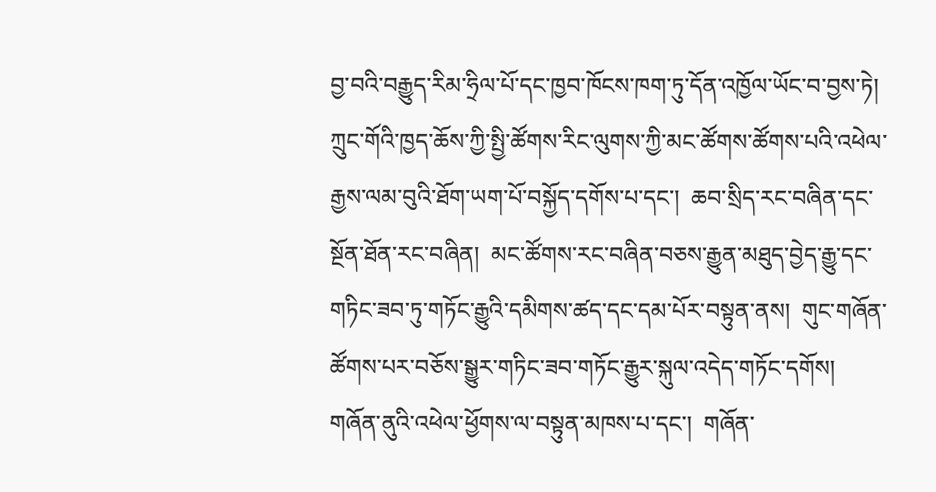བྱ་བའི་བརྒྱུད་རིམ་ཧྲིལ་པོ་དང་ཁྱབ་ཁོངས་ཁག་ཏུ་དོན་འཁྱོལ་ཡོང་བ་བྱས་ཏེ།  ཀྲུང་གོའི་ཁྱད་ཆོས་ཀྱི་སྤྱི་ཚོགས་རིང་ལུགས་ཀྱི་མང་ཚོགས་ཚོགས་པའི་འཕེལ་རྒྱས་ལམ་བུའི་ཐོག་ཡག་པོ་བསྐྱོད་དགོས་པ་དང་།  ཆབ་སྲིད་རང་བཞིན་དང་སྔོན་ཐོན་རང་བཞིན།  མང་ཚོགས་རང་བཞིན་བཅས་རྒྱུན་མཐུད་བྱེད་རྒྱུ་དང་གཏིང་ཟབ་ཏུ་གཏོང་རྒྱུའི་དམིགས་ཚད་དང་དམ་པོར་བསྟུན་ནས།  གུང་གཞོན་ཚོགས་པར་བཅོས་སྒྱུར་གཏིང་ཟབ་གཏོང་རྒྱུར་སྐུལ་འདེད་གཏོང་དགོས།  གཞོན་ནུའི་འཕེལ་ཕྱོགས་ལ་བསྟུན་མཁས་པ་དང་།  གཞོན་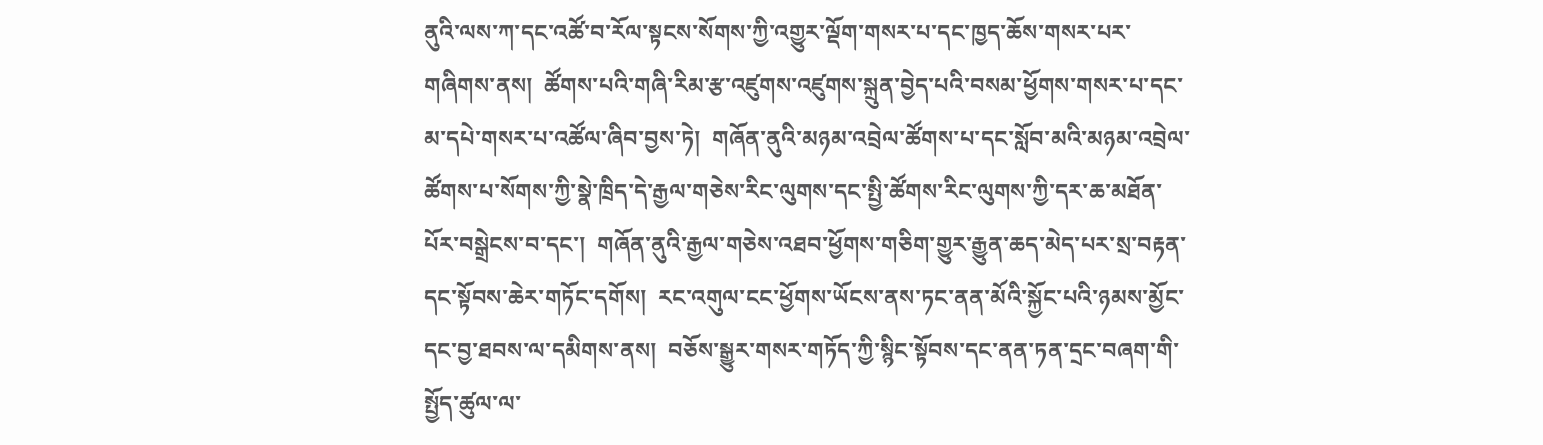ནུའི་ལས་ཀ་དང་འཚོ་བ་རོལ་སྟངས་སོགས་ཀྱི་འགྱུར་ལྡོག་གསར་པ་དང་ཁྱད་ཆོས་གསར་པར་གཞིགས་ནས།  ཚོགས་པའི་གཞི་རིམ་རྩ་འཛུགས་འཛུགས་སྐྲུན་བྱེད་པའི་བསམ་ཕྱོགས་གསར་པ་དང་མ་དཔེ་གསར་པ་འཚོལ་ཞིབ་བྱས་ཏེ།  གཞོན་ནུའི་མཉམ་འབྲེལ་ཚོགས་པ་དང་སློབ་མའི་མཉམ་འབྲེལ་ཚོགས་པ་སོགས་ཀྱི་སྣེ་ཁྲིད་དེ་རྒྱལ་གཅེས་རིང་ལུགས་དང་སྤྱི་ཚོགས་རིང་ལུགས་ཀྱི་དར་ཆ་མཐོན་པོར་བསྒྲེངས་བ་དང་།  གཞོན་ནུའི་རྒྱལ་གཅེས་འཐབ་ཕྱོགས་གཅིག་གྱུར་རྒྱུན་ཆད་མེད་པར་སྲ་བརྟན་དང་སྟོབས་ཆེར་གཏོང་དགོས།  རང་འགུལ་ངང་ཕྱོགས་ཡོངས་ནས་ཏང་ནན་མོའི་སྐྱོང་པའི་ཉམས་མྱོང་དང་བྱ་ཐབས་ལ་དམིགས་ནས།  བཅོས་སྒྱུར་གསར་གཏོད་ཀྱི་སྙིང་སྟོབས་དང་ནན་ཏན་དྲང་བཞག་གི་སྤྱོད་ཚུལ་ལ་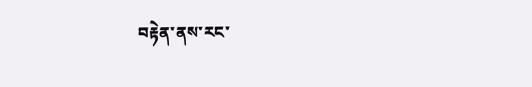བརྟེན་ནས་རང་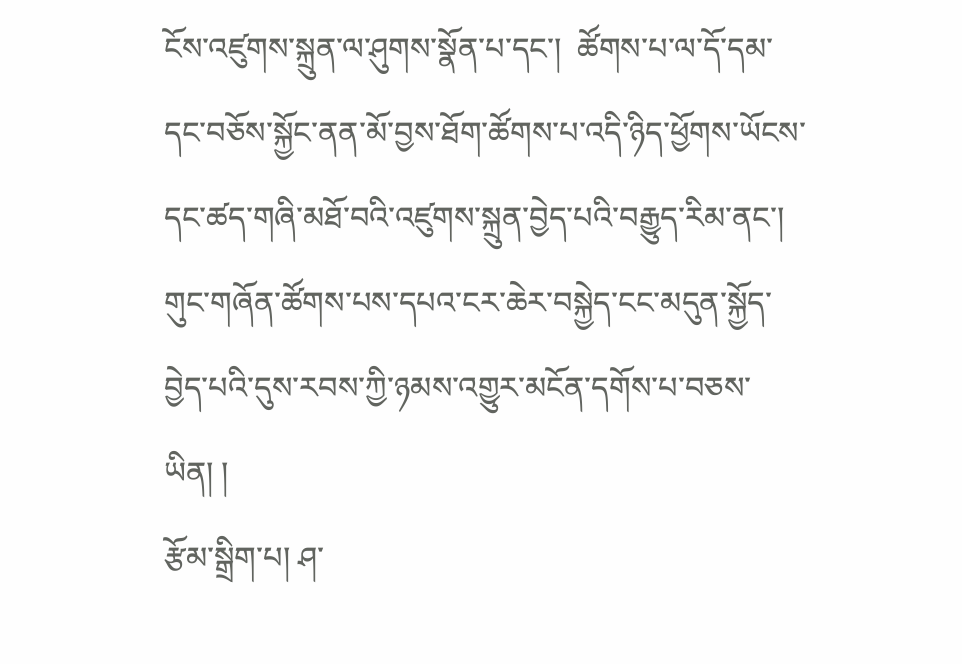ངོས་འཛུགས་སྐྲུན་ལ་ཤུགས་སྣོན་པ་དང་།  ཚོགས་པ་ལ་དོ་དམ་དང་བཅོས་སྐྱོང་ནན་མོ་བྱས་ཐོག་ཚོགས་པ་འདི་ཉིད་ཕྱོགས་ཡོངས་དང་ཚད་གཞི་མཐོ་བའི་འཛུགས་སྐྲུན་བྱེད་པའི་བརྒྱུད་རིམ་ནང་།  གུང་གཞོན་ཚོགས་པས་དཔའ་ངར་ཆེར་བསྐྱེད་ངང་མདུན་སྐྱོད་བྱེད་པའི་དུས་རབས་ཀྱི་ཉམས་འགྱུར་མངོན་དགོས་པ་བཅས་ཡིན། །
རྩོམ་སྒྲིག་པ། ཤ་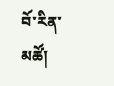བོ་རིན་མཚོ།